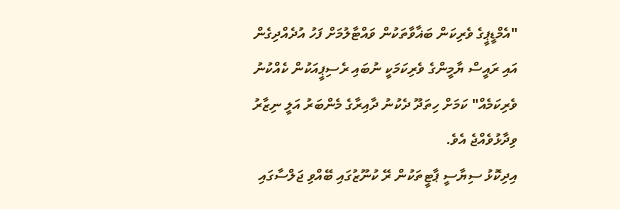"އެމްޑީޕީގެ ވެރިކަން ބަޣާވާތަކުން ވައްޓާލުމަށް ފަހު އުދެއްދިގެން އައި ރައީސް ޔާމީންގެ ވެރިކަމަކީ ނުބައި ރެސިޕީއަކުން ކެއްކުނު ވެރިކަމެއް" ކަމަށް ހިތަދޫ ދެކުނު ދާއިރާގެ މެންބަރު އަލީ ނިޒާރު ވިދާޅުވެއްޖެ އެވެ.
އިދިކޮޅު ސިޔާސީ ޕާޓީތަކުން ރޭ ކުނޫޒުގައި ބޭއްވި ޖަލްސާގައި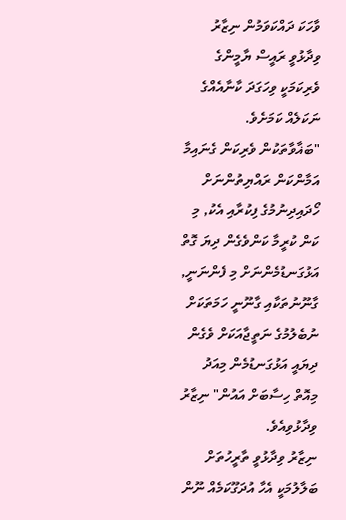ވާހަކަ ދައްކަވަމުން ނިޒާރު ވިދާޅުވީ ރައީސް ޔާމީންގެ ވެރިކަމަކީ ވިހަގަދަ ކާނާއެއްގެ ނަކަލެއް ކަމަށެވެ.
"ބަޣާވާތަކުން ވެރިކަން ގެނައިމާ އަމާންކަން ރައްޔިތުންނަށް ހޯދައިދިނުމުގެ ފިކުރާއި އެކު, މި ކަން ކުރީމާ ކަންވެގެން ދިޔަ ގޮތް އަޅުގަނޑުމެންނަށް މި ފެންނަނީ, ގާނޫނުތަކާއި ގާނޫނީ ހަމަތަކަށް ނުބެލުމުގެ ނަތީޖާއަކަށް ވެގެން ދިޔައީ އަޅުގަނޑުމެން މިއަދު މިއޮތް ހިސާބަށް އައުން" ނިޒާރު ވިދާޅުވިއެވެ.
ނިޒާރު ވިދާޅުވީ ތާރީހުތަށް ބަލާލުމަކީ އެހާ އުދަގޫކަމެއް ނޫން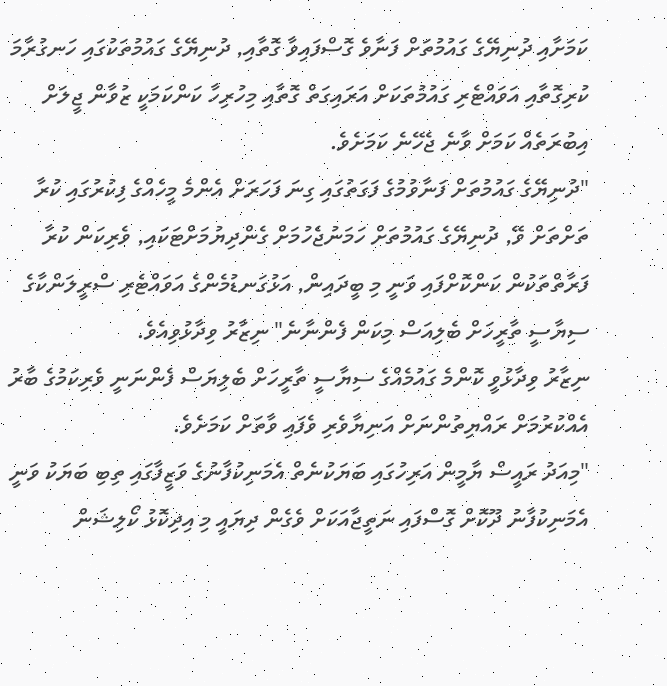ކަމަށާއި ދުނިޔޭގެ ގައުމުތަށް ފަނާވެ ގޮސްފައިވާ ގޮތާއި, ދުނިޔޭގެ ގައުމުތަކުގައި ހަނގުރާމަ ކުރިގޮތާއި އަވައްޓެރި ގައުމުތަކަށް އަރައިގަތް ގޮތާއި މިހުރިހާ ކަންކަމަކީ ޒުވާން ޖީލަށް އިބުރަތެއް ކަމަށް ވާނެ ޖެހޭނެ ކަމަށެވެ.
"ދުނިޔޭގެ ގައުމުތަށް ފަނާވުމުގެ ފަގަތުގައި ގިނަ ފަހަރަށް އެންމެ މީހެއްގެ ފިކުރުގައި ކުރާ ތަށްތަށް ވޭ, ދުނިޔޭގެ ގައުމުތަށް ހަމަނުޖެހުމަށް ގެންދިޔުމަށްޓަކައި, ވެރިކަން ކުރާ ފަރާތްތަކުން ކަންކޮށްފައި ވަނީ މި ބީދައިން, އަޅުގަނޑުމެންގެ އަވައްޓެރި ސްރީލަންކާގެ ސިޔާސީ ތާރީހަށް ބެލިއަސް މިކަން ފެންނާނެ" ނިޒާރު ވިދާޅުވިއެވެ.
ނިޒާރު ވިދާޅުވީ ކޮންމެ ގައުމެއްގެ ސިޔާސީ ތާރީހަށް ބެލިޔަސް ފެންނަނީ ވެރިކަމުގެ ބާރު އެއްކުރުމަށް ރައްޔިތުންނަށް އަނިޔާވެރި ވެފައި ވާތަށް ކަމަށެވެ.
"މިއަދު ރައީސް ޔާމީން އަރިހުގައި ބަޔަކުނެތް އެމަނިކުފާނުގެ ވަޒީފާގައި ތިބި ބަޔަކު ވަނީ އެމަނިކުފާނު ދޫކޮށް ގޮސްފައި ނަތީޖާއަކަށް ވެގެން ދިޔައީ މި އިދިކޮޅު ކޯލިޝަން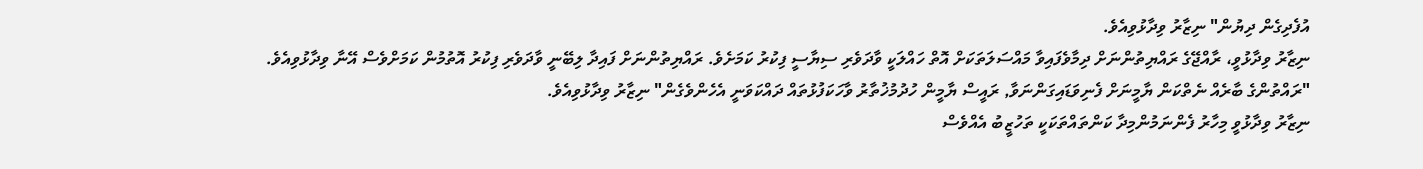އުފެދިގެން ދިޔުން" ނިޒާރު ވިދާޅުވިއެވެ.
ނިޒާރު ވިދާޅުވީ، ރާއްޖޭގެ ރައްޔިތުންނަށް ދިމާވެފައިވާ މައްސަލަތަކަށް އޮތް ހައްލަކީ ވާދަވެރި ސިޔާސީ ފިކުރު ކަމަށެވެ. ރައްޔިތުންނަށް ފައިދާ ލިބޭނީ ވާދަވެރި ފިކުރު އޮތުމުން ކަމަށްވެސް އޭނާ ވިދާޅުވިއެވެ.
"ރައްތުންގެ ބާރެއް ނެތްކަން ޔާމީނަށް ފެނިވަޑައިގަންނަވާ, ރައީސް ޔާމީން ހުދުމުޚުތާރު ވާހަކަފުޅުތައް ދައްކަވަނީ އެހެންވެގެން" ނިޒާރު ވިދާޅުވިއެވެ.
ނިޒާރު ވިދާޅުވީ މިހާރު ފެންނަމުންމިދާ ކަންތައްތަކަކީ ތަހުޒީބު އެއްވެސް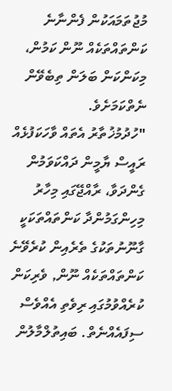މުޖުތަމައަކުން ފެންނާނެ ކަންތައްތަކެއް ނޫން ކަމުން، މިކަންކަން ބަލަން ތިބެވޭން ނެތްކަމަށެވެ.
"ހުދުމުޚުތާރު އެތައް ވާހަކަފުޅެއް ރައީސް ޔާމީން ދައްކަވަމުން ގެންދަވާ، ރާއްޖޭގައި މިހާރު މިހިންގަމުންދާ ކަންތައްތަކަކީ ގާނޫނުތަކުގެ ތެރެއިން ކުރެވޭނެ ކަންތައްތަކެއް ނޫން, ވެރިކަން ކުރެއްވުމުގައި ރިވެތި އެއްވެސް ސިފައެއްނެތް. ބައިތުލްމާލުން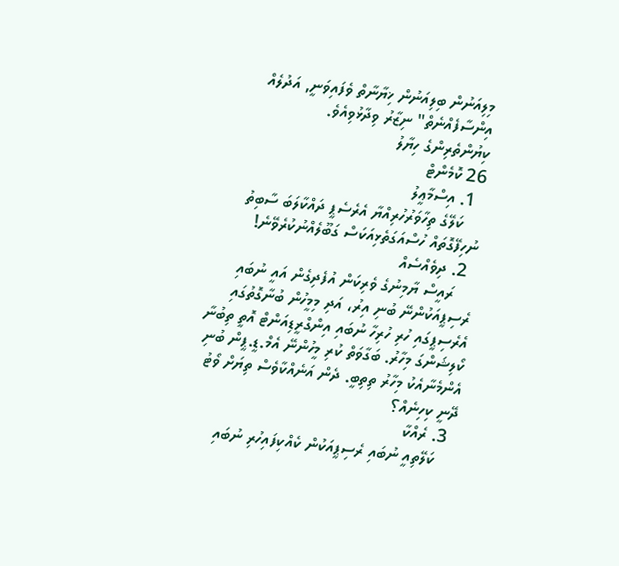މިލިއަނުން ބިލިއަނުން ޚިޔާނާތް ވެފައިވަނީ, އަދުލެއް އިންސާފެއްނެތް" ނިޒާރު ވިދާޅުވިއެވެ.
ކިޔުންތެރިންގެ ހިޔާލު
26 ކޮމެންޓް
  1. އިސްމާޢީލު
    ކަލޭގެ ތިހާވަރުހުރިއްޔާ އެރެސެޕީ ދައްކާލަބަ ސާބިތު ނުހިފޭގޮތައް ހުސްއަގަތެޅިއަކަސް ގަބޫލެއްނުކުރެވޭނެ!
  2. ދިވެއްސެއް
    ރައީސް ޔާމިނުގެ ވެރިކަން އުފެދިގެން އައީ ނުބައި ރެސިޕީއަކުންނޭ ބުނި އިރު، އަދި މިމީހުން ބުނާގޮތުގައި އެރެސިޕީގައި ހުރި ހުރިހާ ނުބައި އިންގްރީޑިއަންޓް އޮތީ ތިބުނާ ކޯލިޝަންގަ މިހާރު. ބަގާވަތް ކުރި މީހުންނޭ އެމް.ޑީ.ޕީން ބުނި އެންމެނާއެކު މިހާރު ތިތިބީ. ދެން އަނެއްކާވެސް ތިޔަށް ވޯޓު ދޭނީ ކިހިނެއް؟
  3. ރެއްކާ
    ކަލޭތިއީ ނުބައި ރެސިޕީއަކުން ކެއްކިފައިހުރި ނުބައި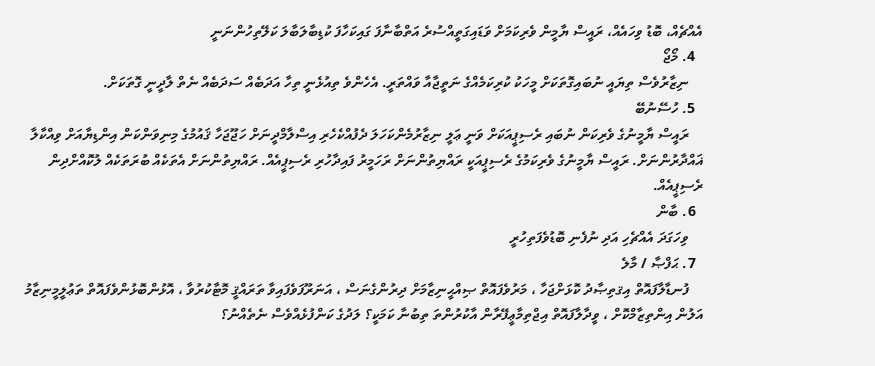އެއްޗެއް، ބޮޑު ވިހައެއް، ރައީސް ޔާމީން ވެރިކަމަށް ވަޑައިގަތީއްސުރެ އަތްބާނާފަ ގައިކަހާފަ ކުޑިބާލަބާލަ ކަލޭތިހުންނަނީ
  4. މޯޖޯ
    ނިޒާރުވެސް ތިޔައީ ނުބައިގޮތަކަށް މީހަކު ކުރިކަމެއްގެ ނަތީޖާއާ ވައްތަރީ. އެހެންވެ ތިއުޅެނީ ތިހާ އަދަބެއް ސަދަބެއް ނެތް ލާދީނީ ގޮތަކަށް.
  5. ހުސޭނުބޭ
    ރައީސް ޔާމީނުގެ ވެރިކަން ނުބައި ރެސިޕީއަކަށް ވަނީ ޢަލީ ނިޒާރުމެންކަހަލަ ދެފުއްކެހެރި އިސްލާމްދީނަށް ހަޖޫޖަހާ ޤައުމުގެ މިނިވަންކަން އިންޑިޔާއަށް ވިއްކާލާ ޣައްދާރުންނަށް. ރައީސް ޔާމީނުގެ ވެރިކަމުގެ ރެސިޕީއަކީ ރައްޔިތުންނަށް ރަހަމީރު ފައިދާހުރި ރެސިޕީއެއް. ރައްޔިތުންނަށް އެތަކެއް ބުރަތަކެއް ލުކޮއްށްދިން ރެސިޕީއެއް.
  6. ބާން
    ވިހަގަދަ އެއްޗެހި އަދި ނުފެނި ބޮޑުވެފަތިހުރީ
  7. ޙަފްޞާ / މާލެ
    ފުނޑާލާފައޮތް އިޤތިޞާދު ކޮޅަށްޖަހާ ، މަރުވެފައޮތް ޞިއްޙީނިޒާމަށް ދިރުންގެނަސް ، އަނަރޫފަވެފައިވާ ތަރައްޤީ މޮޓާކުރުވާ ، އޮޅުންބޮޅުންވެފައޮތް ތަޢުލީމީނިޒާމު އަލުން އިންތިޒާމްކޮށް ، ވީދާލާފައޮތް އިޖްތިމާޢީފޭރާން އާކުރުންތަ ތިބުނާ ކަމަކީ؟ ލަދުގެ ކަންފުޅެއްވެސް ނެތެއްނު؟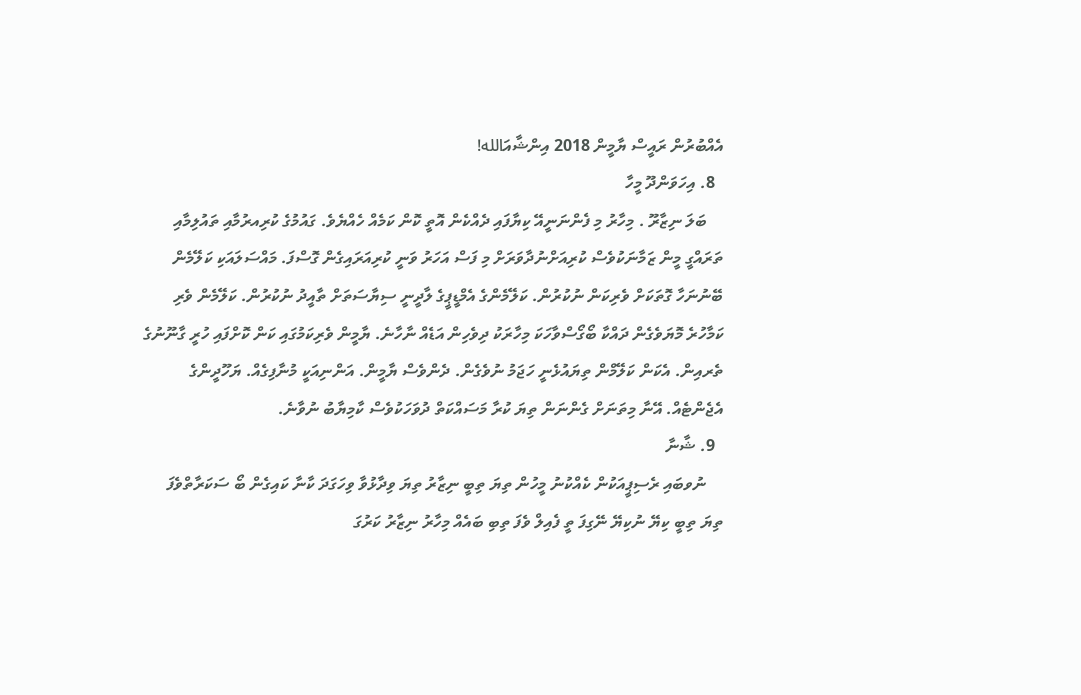އެއްބުރުން ރައީސް ޔާމީން 2018 އިންޝާއަالله!
  8. އިހަވަންދޫ މީހާ
    ބަލަ ނިޒާރޫ . މިހާރު މި ފެންނަނީއޭ ކިޔާފައި ދެއްކެން އޮތީ ކޮން ކަމެއް ހެއްޔެވެ. ގައުމުގެ ކުރިއރުމާއި ތައުލިމާއި ތަރައްގީ މީން ޒަމާނަކުވެސް ކުރިއަށްނުދާވަރަށް މި ފަސް އަހަރު ވަނީ ކުރިއަރައިގެން ގޮސްފަ. މައްސަލައަކި ކަލޭމެން ބޭނުނަހާ ގޮތަކަށް ވެރިކަން ނުކުރުން. ކަލޭމެންގެ އެމްޑީޕީގެ ލާދީނީ ސިޔާސަތަށް ތާއީދު ނުކުރުން. ކަލޭމެން ވެރި ކަމާހުރެ މޮޔަވެގެން ދައްކާ ބޯގޯސްވާހަކަ މިހާރަކު ދިވެހިން އަޑެއް ނާހާނެ. ޔާމީން ވެރިކަމުގައި ކަން ކޮށްފައި ހުރީ ގާނޫނުގެ ތެރއިން. އެކަން ކަލޭމްން ތިޔައުޅެނީ ހަޖަމު ނުވެގެން. ދެންވެސް ޔާމީން. އަންނިއަކީ މުނާފިގެއް. ޔަހޫދީންގެ އެޖެންޓެއް. އޭނާ މިތަނަށް ގެންނަން ތިޔަ ކުރާ މަސައްކަތް ދުވަހަކުވެސް ކާމިޔާބު ނުވާނެ.
  9. ޝާނާ
    ނުވބައި ރެސިޕީއަކުން ކެއްކުނު މީހުން ތިޔަ ތިބީ ނިޒާރު ތިޔަ ވިދާޅުވާ ވިހަގަދަ ކާނާ ކައިގެން ބޯ ސަކަރާތްވެފަ ތިޔަ ތިބީ ކިޔޭ ނުކިޔޭ ނޭގިފަ ތީ ފެއިލް ވެފަ ތިބި ބައެއް މިހާރު ނިޒާރު ކަރުގަ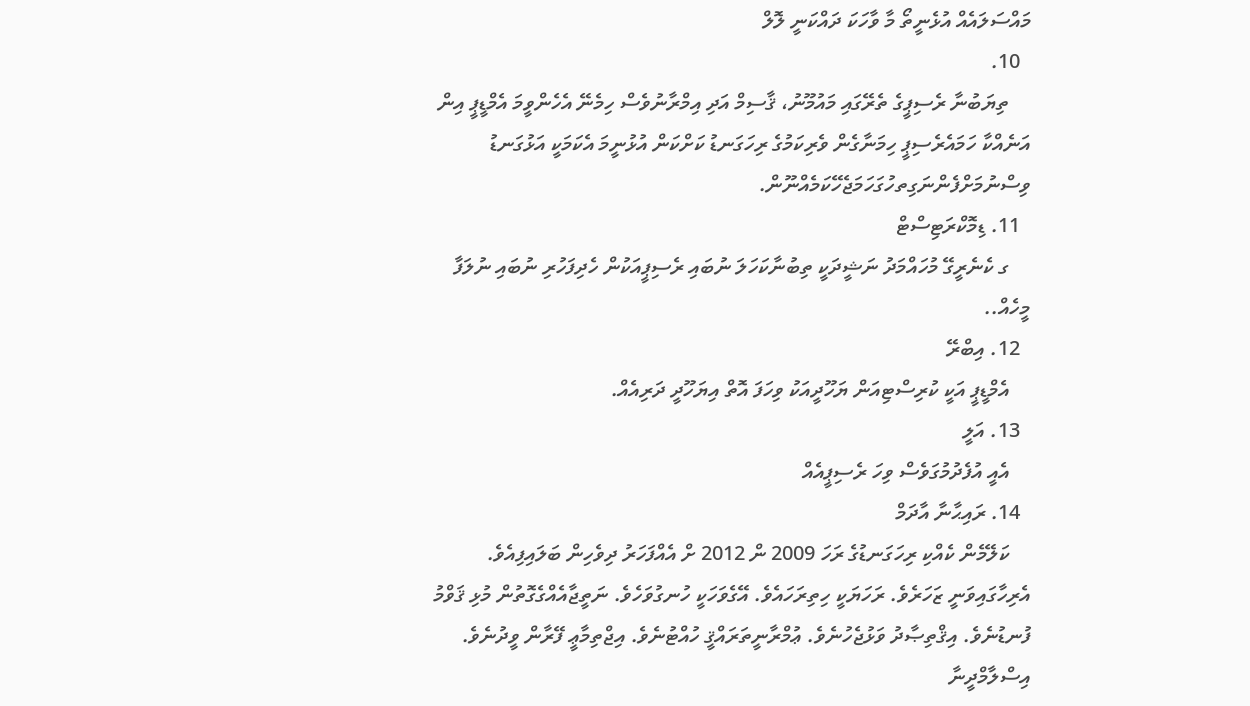މައްސަލައެއް އުޅެނީތޯ މާ ވާހަކަ ދައްކަނީ ލޮލް
  10.
    ތިޔަބުނާ ރެސިޕީގެ ތެރޭގައި މައުމޫނު، ޤާސިމް އަދި އިމްރާނުވެސް ހިމެނޭ އެހެންވީމަ އެމްޑީޕީ އިން އަނެއްކާ ހަމައެރެސިޕީ ހިމަނާގެން ވެރިކަމުގެ ރިހަގަނޑު ކަށްކަން އުޅުނީމަ އެކަމަކީ އަޅުގަނޑު ވިސްނުމަށްފެންނަގިތހުގަހަމަޖެހޭކަމެއްނޫން.
  11. ޑިމޮކްރަޓިސްޓް
    ގ ކެނެރީގޭ މުހައްމަދު ނަޝީދަކީ ތިބުނާކަހަލަ ނުބައި ރެސިޕީއަކުން ހެދިފަހުރި ނުބައި ނުލަފާ މީހެއް..
  12. އިބްރޭ
    އެމްޑީޕީ އަކީ ކުރިސްޓިއަން ޔަހޫދީއަކު ވިހަފަ އޮތް އިޔަހޫދީ ދަރިއެއް.
  13. އަލީ
    އެއީ އުފެދުމުގަވެސް ވިހަ ރެސިޕީއެއް
  14. ރައިޙާނާ އާދަމް
    ކަލޭމެން ކެއްކި ރިހަގަނޑުގެ ރަހަ 2009 ން 2012 ށް އެއްފަހަރު ދިވެހިން ބަލައިފިއެވެ. އެރިހާގައިވަނީ ޒަހަރެވެ. ރަހަޔަކީ ހިތިރަހައެވެ. އޭގެވަހަކީ ހުނގުވަހެވެ. ނަތީޖާއެއްގެގޮތުން މުޅި ޤަވްމު ފުނޑުނެވެ. އިޤްތިޞާދު ވަޅުޖެހުނެވެ. ޢުމްރާނީތަރައްޤީ ހުއްޓުނެވެ. އިޖްތިމާޢީ ފޭރާން ވީދުނެވެ. އިސްލާމްދީނާ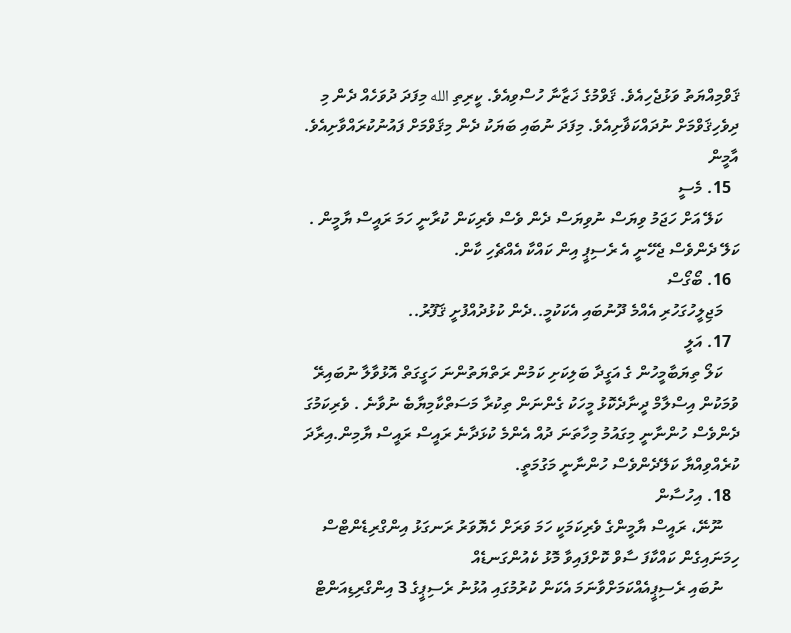ޤަވްމިއްޔަތު ވަޅުޖެހިއެވެ. ޤަވްމުގެ ޚަޒާނާ ހުސްވިއެވެ. ކީރިތި الله މިފަދަ ދުވަހެއް ދެން މި ދިވެހިޤަވްމަށް ނުދައްކަޥާށިއެވެ. މިފަދަ ނުބައި ބަޔަކު ދެން މިޤަވްމަށް ފައުނުކުރައްވާށިއެވެ. އާމީން
  15. މެސީ
    ކަލޭ އަށް ހަޖަމު ވިޔަސް ނުވިޔަސް ދެން ވެސް ވެރިކަން ކުރާނީ ހަމަ ރައީސް ޔާމީން . ކަލޭ ދެންވެސް ޖެހޭނީ އެ ރެސިޕީ އިން ކައްކާ އެއްޗެހި ކާން.
  16. ބޯގޯސް
    މަޖިލީހުގަހުރި އެއްމެ ދޫނުބައި އެކަކުމީ..ދެން ކުޅުދުއްފުށީ ޤަފޫރު..
  17. އަލީ
    ކަލޯ ތިޔަބާމީހުން ގެ އަގީދާ ބަލިކަށި ކަމުން ރަތްޔަތުންނަ ހަގީގަތް އޮޅުވާލާ ނުބައިރޭ ވުމަކުން އިސްލާމް ދީނާދެކޮޅު މީހަކު ގެންނަން ތިކުރާ މަސަތްކާމިޔާބެ ނުވާނެ . ވެރިކަމުގަ ދެންވެސް ހުންނާނީ މިގައުމު މިހާތަނަ ދުއް އެންމެ ކުޅަދާނެ ރައީސް ރައީސް ޔާމިން.އިރާދަ ކުރެއްވިއްޔާ ކަލޭދެންވެސް ހުންނާނީ މަގުމަތީ.
  18. އިހުސާން
    ނޫނޭ، ރައީސް ޔާމީންގެ ވެރިކަމަކީ ހަމަ ވަރަށް ހެޔޮވަރު ރަނގަޅު އިންގްރިޑެންޓްސް ހިމަނައިގެން ކައްކާފަ ސާވް ކޮށްފައިވާ މޮޅު ކެއުންގަނޑެއް
    ނުބައި ރެސިޕީއެއްކަމަށްވާނަމަ އެކަން ކުރުމުގައި އުޅުނު ރެސިޕީގެ 3 އިންގްރިޑިއަންޓް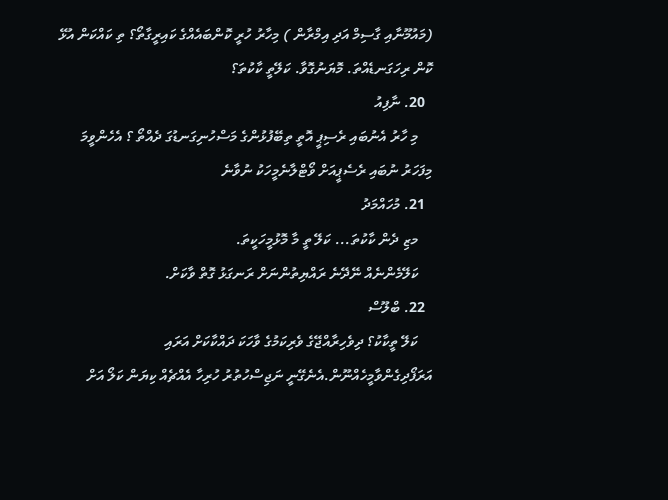(މައުމޫނާއި ގާސިމް އަދި އިމްރާން ) މިހާރު ހުރީ ކޮންބައެއްގެ ކައިރީގާތޯ؟ ތި ކައްކަން އުޅޭ ކޮން ރިހަގަނޑެއްތަ. މޮޔަނުގޮވާ. ކަލޭތީ ކާކުތަ؟
  20. ނާފިއު
    މި ހާރު އެނުބައި ރެސިޕީ އޮތީ ތިބޭފުޅުންގެ މަސްހުނިގަނޑުގަ ދެއްތޯ ؟ އެހެންވީމަ މިފަހަރު ނުބައި ރެސެޕީއަށް ވޯޓްލާނެމީހަކު ނުވާނެ
  21. މުހައްމަދު
    މޒި ދެން ކާކުތަ... ކަލޭ ތީ މާ މޮޅުމީހަކީތަ.
    ކަލޭމެންނެއް ނޭދޭނެ ރައްޔިތުންނަށް ރަނގަޅު ގޮތް ވާކަށް.
  22. ބްލޫސް
    ކަލޭ ތީކާކު؟ ދިވެހިރާއްޖޭގެ ވެރިކަމުގެ ވާހަކަ ދައްކާކަށް އަރައި އަރަފޯދިގެންވާމީހެއްނޫން.އެނެގޭނީ ނަޖިސްހުތުރު ހުރިހާ އެއްޗެއް ކިޔަން ކަލޯ އަށް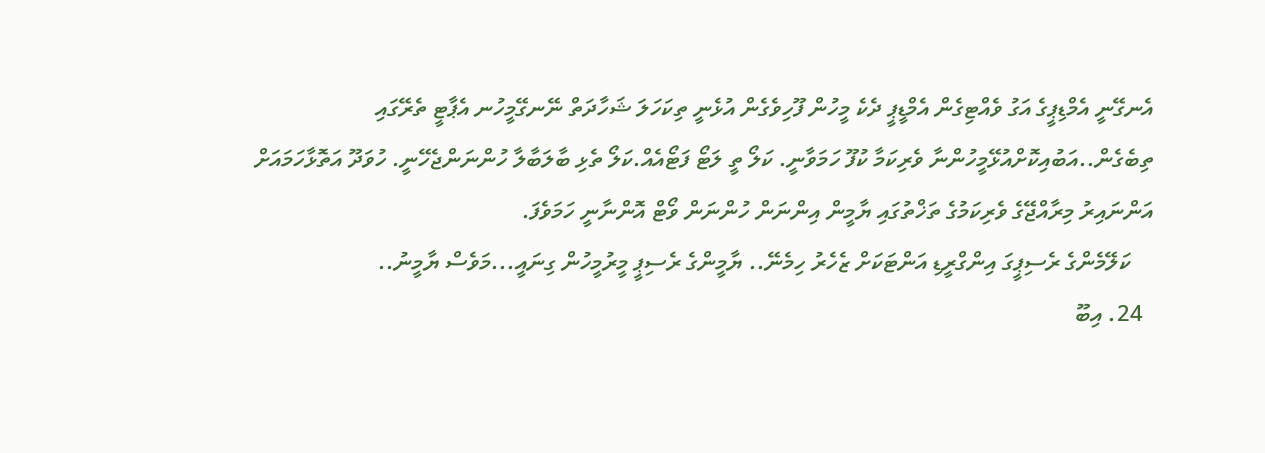އެނގޭނީ އެމްޑިޕީގެ އަގު ވެއްޓިގެން އެމްޑީޕީ ދެކެ މީހުން ފޫހިވެގެން އުޅެނީ ތިކަހަލަ ޝަހާދަތް ނޭނގޭމީހުނ އެޕާޓީ ތެރޭގައި ތިބެގެން..އަބުއިކޮށްއުޅޭމީހުންނާ ވެރިކަމާ ކުފޫ ހަމަވާނީ. ކަލޯ ތީ ލަޓޯ ފަޓޯއެއް.ކަލޯ ތެޅި ބާލަބާލާ ހުންނަންޖެހޭނީ. ހުވަދޫ އަތޮޅާހަމައަށް އަންނައިރު މިރާއްޖޭގެ ވެރިކަމުގެ ތަޚްތުގައި ޔާމީން އިންނަން ހުންނަން ވޯޓް އޮންނާނީ ހަމަވެފަ.
    ކަލޭމެންގެ ރެސިޕީގަ އިންގްރީޑި އަންޓަކަށް ޒެހެރު ހިމެނޭ.. ޔާމީންގެ ރެސިޕީ މީރުމީހުން ގިނައީ...މަވެސް ޔާމީނު..
  24. އިބޫ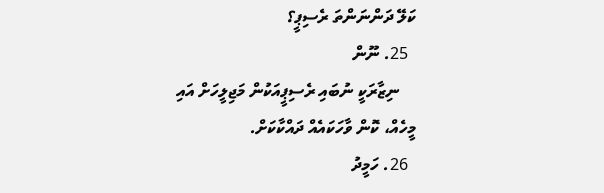ކަލޭ ދަންނަންތަ ރެސިޕީ؟
  25. ނޫން
    ނިޒާރަކީ ނުބައި ރެސިޕީއަކުން މަޖިލީހަށް އައި މީހެއް، ކޮން ވާހަކައެއް ދައްކާކަށް.
  26. ހަމީދު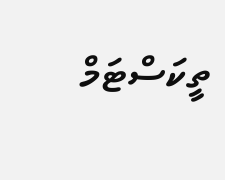ތީކަސްޓަމް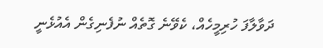ދަވާލާފަ ހުރިމީހެއް، ކެވޭނެ ގޮތެއް ނުފެނިގެން އެއުޅެނީ